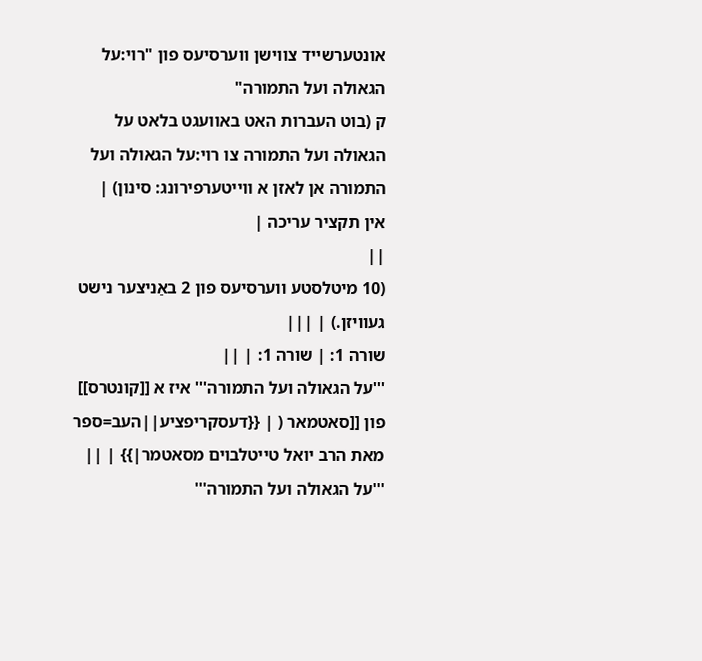אונטערשייד צווישן ווערסיעס פון "רוי:על הגאולה ועל התמורה"
ק (בוט העברות האט באוועגט בלאט על הגאולה ועל התמורה צו רוי:על הגאולה ועל התמורה אן לאזן א ווייטערפירונג: סינון) |
אין תקציר עריכה |
||
(10 מיטלסטע ווערסיעס פון 2 באַניצער נישט געוויזן.) | |||
שורה 1: | שורה 1: | ||
'''על הגאולה ועל התמורה''' איז א [[קונטרס]] פון [[סאטמאר ( | {{דעסקריפציע||העב=ספר מאת הרב יואל טייטלבוים מסאטמר|}} | ||
'''על הגאולה ועל התמורה'''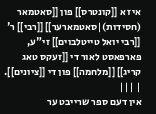איז א [[קונטרס]] פון [[סאטמאר (חסידות)|סאטמארער]] [[רבי]] ר' [[רבי יואל טייטלבוים]] זי"ע, פארפאסט לאור די [[זעקס טאג קריג]] [[מלחמה]] פון די [[ציונים]]. | |||
אין דעם ספר שרייבט ער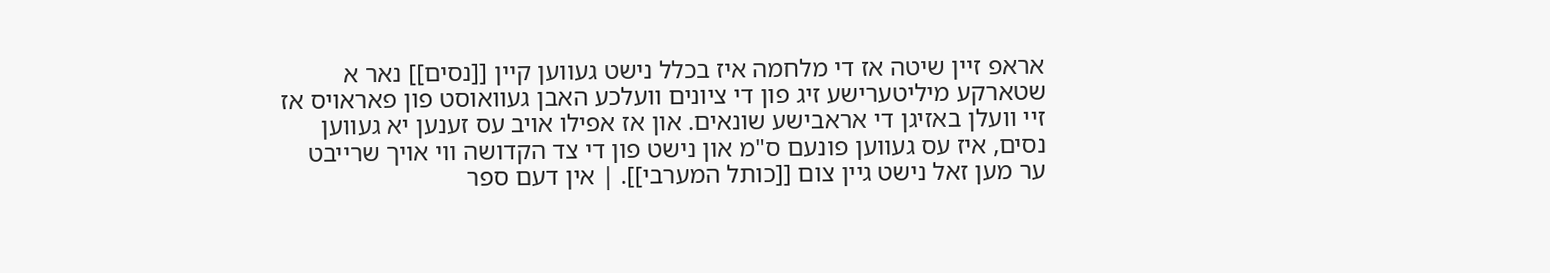אראפ זיין שיטה אז די מלחמה איז בכלל נישט געווען קיין [[נסים]] נאר א שטארקע מיליטערישע זיג פון די ציונים וועלכע האבן געוואוסט פון פאראויס אז זיי וועלן באזיגן די אראבישע שונאים. און אז אפילו אויב עס זענען יא געווען נסים, איז עס געווען פונעם ס"מ און נישט פון די צד הקדושה ווי אויך שרייבט ער מען זאל נישט גיין צום [[כותל המערבי]]. | אין דעם ספר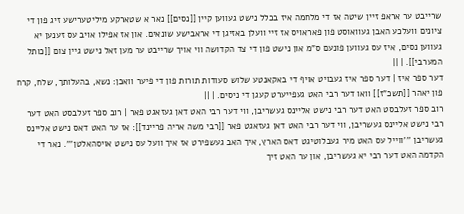שרייבט ער אראפ זיין שיטה אז די מלחמה איז בכלל נישט געווען קיין [[נסים]] נאר א שטארקע מיליטערישע זיג פון די ציונים וועלכע האבן געוואוסט פון פאראויס אז זיי וועלן באזיגן די אראבישע שונאים. און אז אפילו אויב עס זענען יא געווען נסים, איז עס געווען פונעם ס"מ און נישט פון די צד הקדושה ווי אויך שרייבט ער מען זאל נישט גיין צום [[כותל המערבי]]. | ||
דער ספר איז | דער ספר איז געבויט אויף די באקאנטע שלוש סעודות תורות פון די פיער וואכן: נשא, בהעלותך, שלח, קרח פון יאהר [[תשכ"ז]] וואו דער רבי האט געפייערט קעגן די ניסים. | ||
רוב ספר זעלבסט האט דער רבי נישט אליינס געשריבן, ווי דער רבי האט דאן געזאגט פאר | רוב ספר זעלבסט האט דער רבי נישט אליינס געשריבן, ווי דער רבי האט דאן געזאגט פאר [[רבי משה אריה פריינד]]: אז ער האט דאס נישט אליינס געשריבן '''ווייל עס האט מיר געבלוטיגט דאס הארץ, איך האב געשפירט אז איך וועל עס נישט אויסהאלטן'''. נאר די הקדמה האט דער רבי יא געשריבן, און ער האט זיך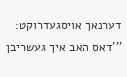דערנאך אויסגעדרוקט: '''דאס האב איך געשריבן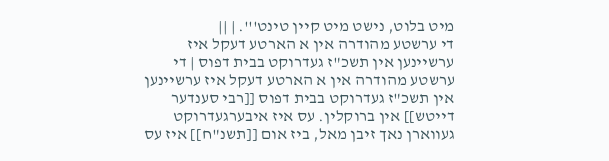מיט בלוט, נישט מיט קיין טינט'''. | ||
די ערשטע מהודרה אין א הארטע דעקל איז ערשיינען אין תשכ"ז געדרוקט בבית דפוס | די ערשטע מהודרה אין א הארטע דעקל איז ערשיינען אין תשכ"ז געדרוקט בבית דפוס [[רבי סענדער דייטש]] אין ברוקלין. עס איז איבערגעדרוקט געווארן נאך זיבן מאל, ביז אום [[תשנ"ח]] איז עס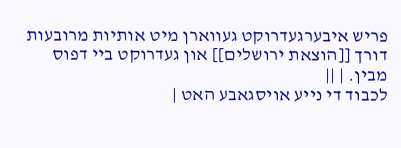פריש איבערגעדרוקט געווארן מיט אותיות מרובעות דורך [[הוצאת ירושלים]] און געדרוקט ביי דפוס מבין. | ||
לכבוד די נייע אויסגאבע האט |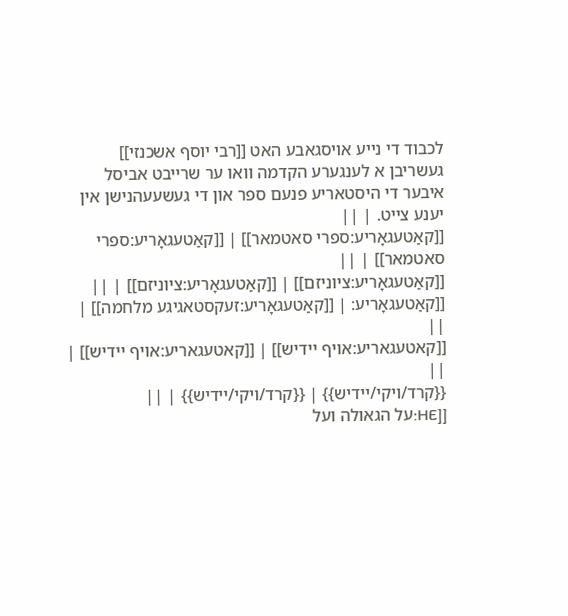לכבוד די נייע אויסגאבע האט [[רבי יוסף אשכנזי]] געשריבן א לענגערע הקדמה וואו ער שרייבט אביסל איבער די היסטאריע פנעם ספר און די געשעעהנישן אין יענע צייט. | ||
[[קאַטעגאָריע:ספרי סאטמאר]] | [[קאַטעגאָריע:ספרי סאטמאר]] | ||
[[קאַטעגאָריע:ציוניזם]] | [[קאַטעגאָריע:ציוניזם]] | ||
[[קאַטעגאָריע: | [[קאַטעגאָריע:זעקסטאגיגע מלחמה]] | ||
[[קאטעגאריע:אויף יידיש]] | [[קאטעגאריע:אויף יידיש]] | ||
{{קרד/ויקי/יידיש}} | {{קרד/ויקי/יידיש}} | ||
[[HE:על הגאולה ועל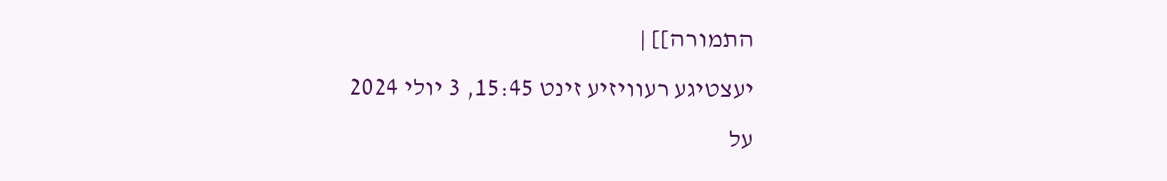התמורה]] |
יעצטיגע רעוויזיע זינט 15:45, 3 יולי 2024
על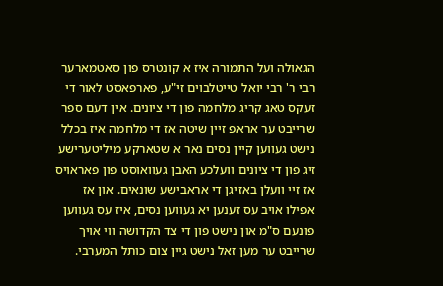הגאולה ועל התמורה איז א קונטרס פון סאטמארער רבי ר' רבי יואל טייטלבוים זי"ע, פארפאסט לאור די זעקס טאג קריג מלחמה פון די ציונים. אין דעם ספר שרייבט ער אראפ זיין שיטה אז די מלחמה איז בכלל נישט געווען קיין נסים נאר א שטארקע מיליטערישע זיג פון די ציונים וועלכע האבן געוואוסט פון פאראויס אז זיי וועלן באזיגן די אראבישע שונאים. און אז אפילו אויב עס זענען יא געווען נסים, איז עס געווען פונעם ס"מ און נישט פון די צד הקדושה ווי אויך שרייבט ער מען זאל נישט גיין צום כותל המערבי.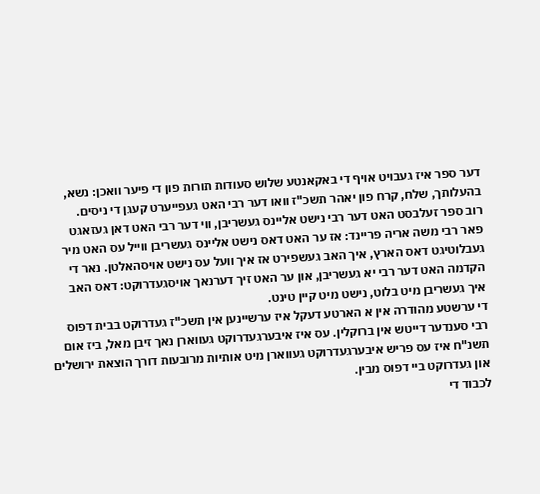דער ספר איז געבויט אויף די באקאנטע שלוש סעודות תורות פון די פיער וואכן: נשא, בהעלותך, שלח, קרח פון יאהר תשכ"ז וואו דער רבי האט געפייערט קעגן די ניסים.
רוב ספר זעלבסט האט דער רבי נישט אליינס געשריבן, ווי דער רבי האט דאן געזאגט פאר רבי משה אריה פריינד: אז ער האט דאס נישט אליינס געשריבן ווייל עס האט מיר געבלוטיגט דאס הארץ, איך האב געשפירט אז איך וועל עס נישט אויסהאלטן. נאר די הקדמה האט דער רבי יא געשריבן, און ער האט זיך דערנאך אויסגעדרוקט: דאס האב איך געשריבן מיט בלוט, נישט מיט קיין טינט.
די ערשטע מהודרה אין א הארטע דעקל איז ערשיינען אין תשכ"ז געדרוקט בבית דפוס רבי סענדער דייטש אין ברוקלין. עס איז איבערגעדרוקט געווארן נאך זיבן מאל, ביז אום תשנ"ח איז עס פריש איבערגעדרוקט געווארן מיט אותיות מרובעות דורך הוצאת ירושלים און געדרוקט ביי דפוס מבין.
לכבוד די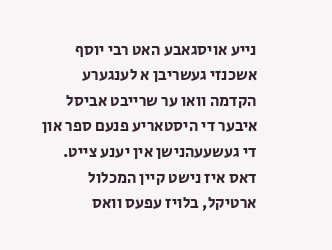נייע אויסגאבע האט רבי יוסף אשכנזי געשריבן א לענגערע הקדמה וואו ער שרייבט אביסל איבער די היסטאריע פנעם ספר און די געשעעהנישן אין יענע צייט.
דאס איז נישט קיין המכלול ארטיקל, בלויז עפעס וואס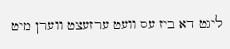ליגט דא ביז עס וועט ערזעצט ווערן מיט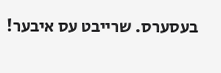בעסערס. שרייבט עס איבער!